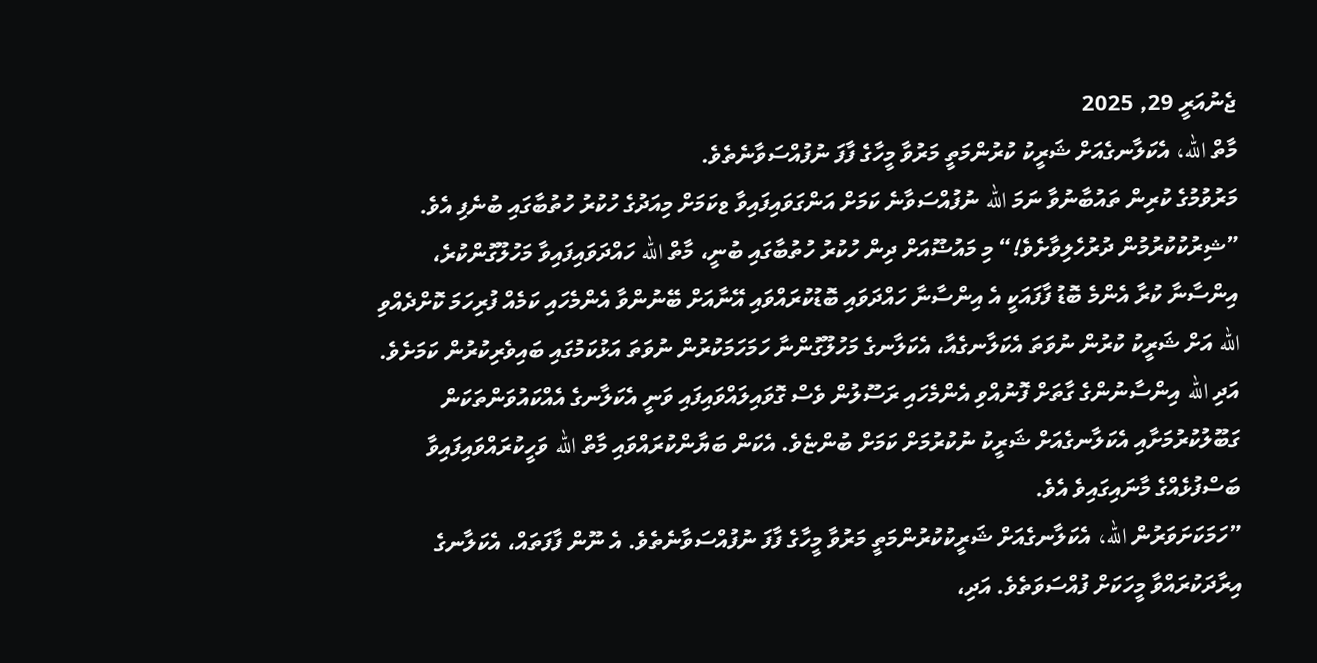ޖެނުއަރީ 29, 2025
މާތް الله، އެކަލާނގެއަށް ޝަރީކު ކުރުންމަތީ މަރުވާ މީހާގެ ފާފަ ނުފުއްސަވާނެތެވެ.
މަރުވުމުގެ ކުރިން ތައުބާނުވާ ނަމަ الله ނުފުއްސަވާނެ ކަމަށް އަންގަވައިފައިވާ ޱކަމަށް މިއަދުގެ ހުކުރު ހުތުބާގައި ބުނެފި އެވެ.
”ޝިރުކުކުރުމުން ދުރުހެލިވާށެވެ!“ މި މައުޟޫއަށް ދިން ހުކުރު ހުތުބާގައި ބުނީ، މާތް الله ހައްދަވައިފައިވާ މަހުލޫގުންކުރެ، އިންސާނާ ކުރާ އެންމެ ބޮޑު ފާފައަކީ އެ އިންސާނާ ހައްދަވައި ބޮޑުކުރައްވައި އޭނާއަށް ބޭނުންވާ އެންމެހައި ކަމެއް ފުރިހަމަ ކޮށްދެއްވި الله އަށް ޝަރީކު ކުރުން ނުވަތަ އެކަލާނގެއާ، އެކަލާނގެ މަހުލޫގުންނާ ހަމަހަމަކުރުން ނުވަތަ އަޅުކަމުގައި ބައިވެރިކުރުން ކަމަށެވެ.
އަދި الله އިންސާނުންގެ ގާތަށް ފޮނުއްވި އެންމެހައި ރަސޫލުން ވެސް ގޮވައިލައްވައިފައި ވަނީ އެކަލާނގެ އެއްކައުވަންތަކަން ގަބޫލުކުރުމަށާއި އެކަލާނގެއަށް ޝަރީކު ނުކުރުމަށް ކަމަށް ބުންޏެވެ. އެކަން ބަޔާންކުރައްވައި މާތް الله ވަހީކުރައްވައިފައިވާ ބަސްފުޅެއްގެ މާނައިގައިވެ އެވެ.
”ހަމަކަށަވަރުން الله، އެކަލާނގެއަށް ޝަރީކުކުރުންމަތީ މަރުވާ މީހާގެ ފާފަ ނުފުއްސަވާނެތެވެ. އެ ނޫން ފާފަތައް، އެކަލާނގެ އިރާދަކުރައްވާ މީހަކަށް ފުއްސަވަތެވެ. އަދި،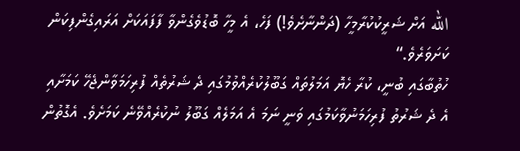الله އަށް ޝަރީކުކުރާމީހާ (ދަންނާށެވެ!) ފަހެ، އެ މީހާ ބޮޑުވެގެންވާ ފާފައަކަށް އަރައިގެންފިކަން ކަށަވަރެވެ.“
ހުތުބާގައި ބުނީ، ކުރާ ހެޔޮ އަމަލުތައް ގަބޫލުކުރެއްވުމުގައި ދެ ޝަރުތެއް ފުރިހަމަވާންޖެހޭ ކަމަށާއި އެ ދެ ޝަރުތު ފުރިހަމަނުވާކަމުގައި ވަނީ ނަމަ އެ އަމަލެއް ގަބޫލު ނުކުރެއްވޭނެ ކަމަށެވެ. އެގޮތުން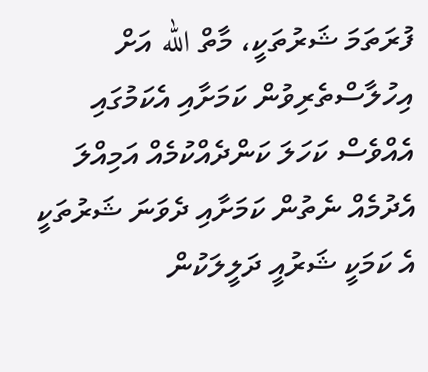ފުރަތަމަ ޝަރުތަކީ، މާތް الله އަށް އިހުލާސްތެރިވުން ކަމަށާއި އެކަމުގައި އެއްވެސް ކަހަލަ ކަންދެއްކުމެއް އަމިއްލަ އެދުމެއް ނެތުން ކަމަށާއި ދެވަނަ ޝަރުތަކީ އެ ކަމަކީ ޝަރުއީ ދަލީލަކުން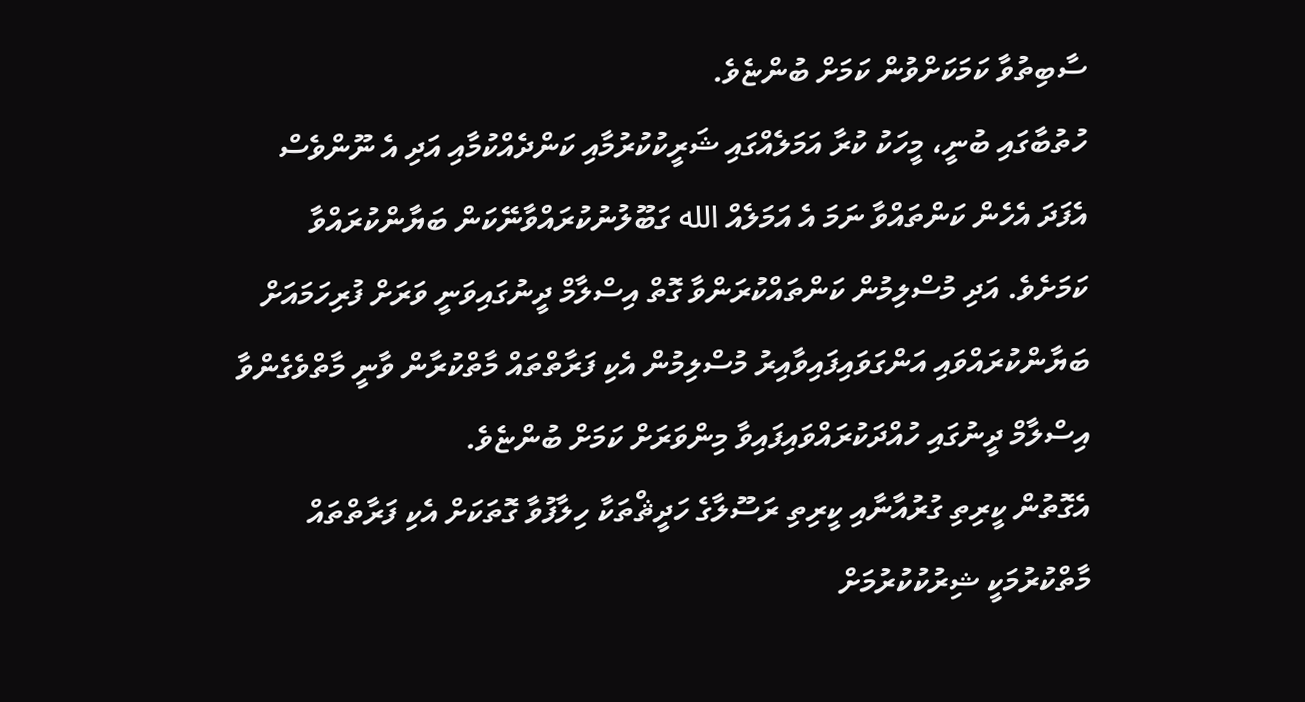ސާބިތުވާ ކަމަކަށްވުން ކަމަށް ބުންޏެވެ.
ހުތުބާގައި ބުނީ، މީހަކު ކުރާ އަމަލެއްގައި ޝަރީކުކުރުމާއި ކަންދެއްކުމާއި އަދި އެ ނޫންވެސް އެފަދަ އެހެން ކަންތައްވާ ނަމަ އެ އަމަލެއް الله ގަބޫލުނުކުރައްވާނޭކަން ބަޔާންކުރައްވާ ކަމަށެވެ. އަދި މުސްލިމުން ކަންތައްކުރަންވާ ގޮތް އިސްލާމް ދީނުގައިވަނީ ވަރަށް ފުރިހަމައަށް ބަޔާންކުރައްވައި އަންގަވައިފައިވާއިރު މުސްލިމުން އެކި ފަރާތްތައް މާތްކުރާން ވާނީ މާތްވެގެންވާ އިސްލާމް ދީނުގައި ހުއްދަކުރައްވައިފައިވާ މިންވަރަށް ކަމަށް ބުންޏެވެ.
އެގޮތުން ކީރިތި ގުރުއާނާއި ކީރިތި ރަސޫލާގެ ހަދީޘްތަކާ ހިލާފުވާ ގޮތަކަށް އެކި ފަރާތްތައް މާތްކުރުމަކީ ޝިރުކުކުރުމަށް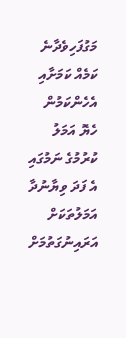މަގުފަހިވެދާނެ ކަމެއް ކަމަށާއި އެހެންކަމުން ހެޔޮ އަމަލު ކުރުމުގެ ނަމުގައި އެ ފަދަ ވިޔާނުދާ އަމަލުތަކަށް އަރައިނުގަތުމަށް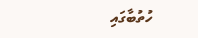ހުތުބާގައި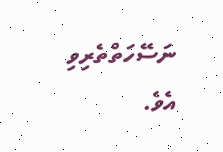ނަސޭހަތްތެރިވި އެވެ.